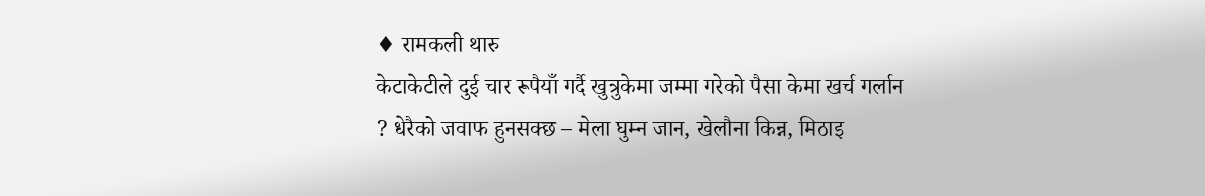♦ रामकली थारु
केटाकेटीले दुई चार रूपैयाँ गर्दै खुत्रुकेमा जम्मा गरेको पैसा केमा खर्च गर्लान ? धेरैको जवाफ हुनसक्छ – मेला घुम्न जान, खेलौना किन्न, मिठाइ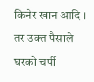किनेर खान आदि । तर उक्त पैसाले घरको चर्पी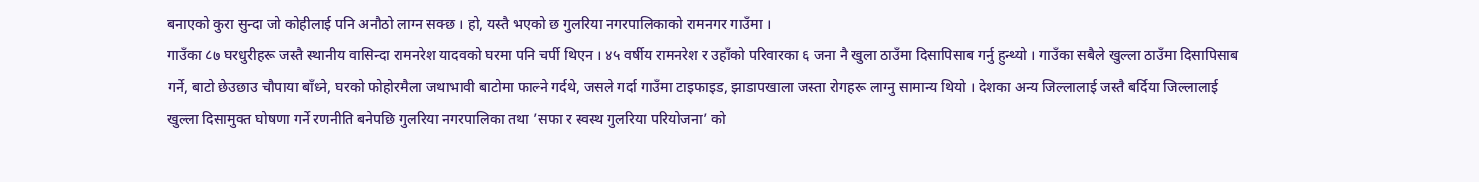बनाएको कुरा सुन्दा जो कोहीलाई पनि अनौठो लाग्न सक्छ । हो, यस्तै भएको छ गुलरिया नगरपालिकाको रामनगर गाउँमा ।
गाउँका ८७ घरधुरीहरू जस्तै स्थानीय वासिन्दा रामनरेश यादवको घरमा पनि चर्पी थिएन । ४५ वर्षीय रामनरेश र उहाँको परिवारका ६ जना नै खुला ठाउँमा दिसापिसाब गर्नु हुन्थ्यो । गाउँका सबैले खुल्ला ठाउँमा दिसापिसाब गर्ने, बाटो छेउछाउ चौपाया बाँध्ने, घरको फोहोरमैला जथाभावी बाटोमा फाल्ने गर्दथे, जसले गर्दा गाउँमा टाइफाइड, झाडापखाला जस्ता रोगहरू लाग्नु सामान्य थियो । देशका अन्य जिल्लालाई जस्तै बर्दिया जिल्लालाई खुल्ला दिसामुक्त घोषणा गर्ने रणनीति बनेपछि गुलरिया नगरपालिका तथा ’सफा र स्वस्थ गुलरिया परियोजना’ को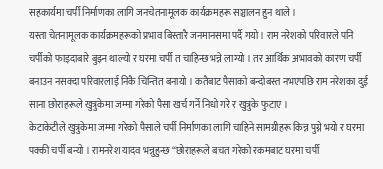सहकार्यमा चर्पी निर्माणका लागि जनचेतनामूलक कार्यक्रमहरू सञ्चालन हुन थाले ।
यस्ता चेतनामूलक कार्यक्रमहरूको प्रभाव बिस्तारै जनमानसमा पर्दै गयो । राम नरेशको परिवारले पनि चर्पीको फाइदाबारे बुझ्न थाल्यो र घरमा चर्पी त चाहिन्छ भन्ने लाग्यो । तर आर्थिक अभावको कारण चर्पी बनाउन नसक्दा परिवारलाई निकै चिन्तित बनायो । कतैबाट पैसाको बन्दोबस्त नभएपछि राम नरेशका दुई साना छोराहरूले खुत्रुकेमा जम्मा गरेको पैसा खर्च गर्ने निधो गरे र खुत्रुके फुटाए ।
केटाकेटीले खुत्रुकेमा जम्मा गरेको पैसाले चर्पी निर्माणका लागि चाहिने सामग्रीहरू किन्न पुग्ने भयो र घरमा पक्की चर्पी बन्यो । रामनरेश यादव भन्नुहुन्छ “छोराहरूले बचत गरेको रकमबाट घरमा चर्पी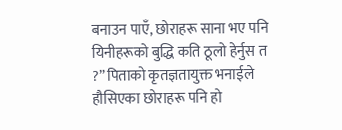बनाउन पाएँ, छोराहरू साना भए पनि यिनीहरूको बुद्धि कति ठूलो हेर्नुस त ?” पिताको कृतज्ञतायुक्त भनाईले हौसिएका छोराहरू पनि हो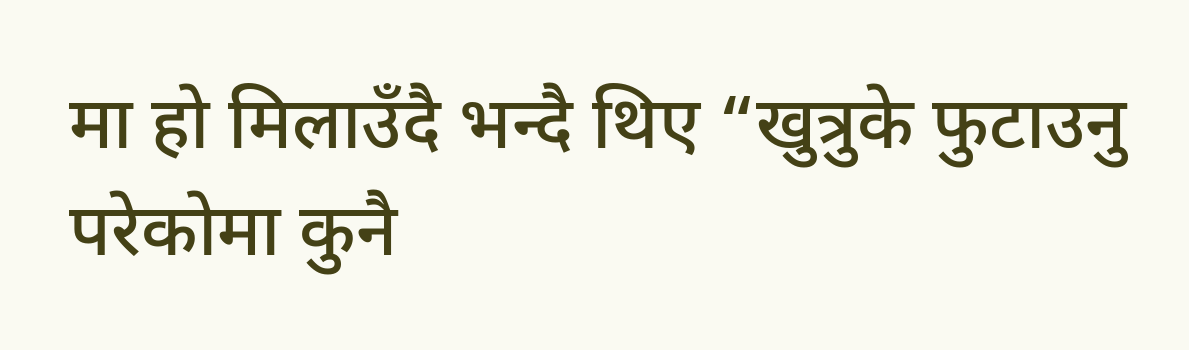मा हो मिलाउँदै भन्दै थिए “खुत्रुके फुटाउनु परेकोमा कुनै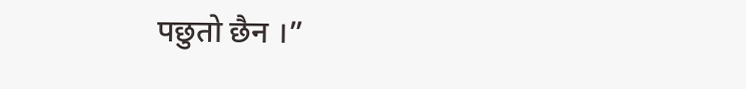पछुतो छैन ।”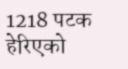1218 पटक हेरिएको